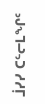ᒨᓯᓯ ᑕᓪᓕᒪᖏᑦ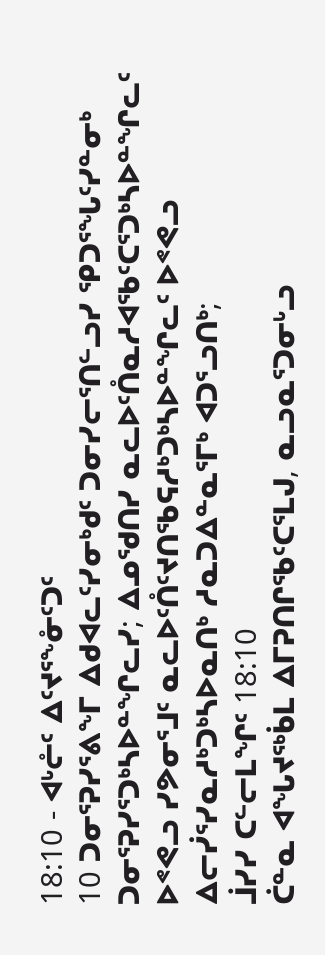18:10 - ᐊᒡᓔᑦ ᐃᑦᔪᕐᖕᓁᑦᑐᑦ
10 ᑐᓂᕐᕈᓯᕐᕕᖕᒥ ᐃᑯᐊᓚᑦᓯᓂᒃᑯᑦ ᑐᓂᓯᓕᕐᑎᓪᓗᓯ ᕿᑐᕐᖓᑦᓯᓐᓂᒃ ᑐᓂᕐᕈᓯᕐᑐᒃᓴᐅᓐᖏᓚᓯ; ᐃᓄᖁᑎᓯ ᓇᓚᐅᑦᑍᓇᓱᐊᖃᑦᑕᕐᑐᒃᓴᐅᓐᖏᓚᑦ ᐅᕝᕙᓗ ᓯᕗᓂᕐᒧᑦ ᓇᓚᐅᑦᑍᑦᔪᑎᖃᕋᓱᒃᑐᒃᓴᐅᓐᖏᓚᑦ ᐅᕝᕙᓗ ᐃᓕᓰᕐᓯᓇᓱᒃᑐᒃᓴᐅᓇᑎᒃ ᓱᓇᑐᐃᓐᓇᕐᒥᒃ ᐊᑐᕐᓗᑎᒃ;
ᒨᓯᓯ ᑕᓪᓕᒪᖏᑦ 18:10
ᑖᓐᓇ ᐊᖓᔪᖅᑳᒪ ᐃᒥᕈᑎᒋᖃᑦᑕᕐᒪᒍ, ᓇᓗᓇᕐᑐᓂᒡᓗ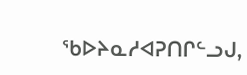ᖃᐅᔨᓇᓱᐊᕈᑎᒋᓪᓗᒍ,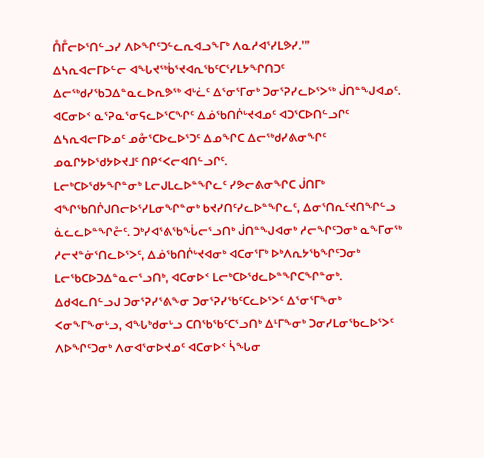ᑍᒤᓕᐅᕐᑎᓪᓗᓯ ᐱᐅᖏᑦᑐᓪᓚᕆᐊᓗᖕᒥᒃ ᐱᓇᓱᐊᕐᓯᒪᕗᓯ.’”
ᐃᓴᕆᐊᓕᒥᐅᓪᓕ ᐊᖓᔪᖅᑳᕐᔪᐊᕆᖃᑦᑕᕐᓯᒪᔭᖏᑎᑐᑦ ᐃᓕᖅᑯᓯᖃᑐᐃᓐᓇᓚᐅᕆᕗᖅ ᐊᒡᓛᑦ ᐃᕐᓂᕐᒥᓂᒃ ᑐᓂᕐᕈᓯᓚᐅᕐᐳᖅ ᒎᑎᓐᖑᐊᓄᑦ. ᐊᑕᓂᐅᑉ ᓇᕐᕈᓇᕐᓂᕋᓚᐅᕐᑕᖏᑦ ᐃᓅᖃᑎᒌᒡᔪᐊᓄᑦ ᐊᑐᕐᑕᐅᑎᓪᓗᒋᑦ ᐃᓴᕆᐊᓕᒥᐅᓄᑦ ᓄᓁᕐᑕᐅᓚᐅᕐᑐᑦ ᐃᓄᖏᑕ ᐃᓕᖅᑯᓯᕕᓂᖏᑦ ᓄᓇᒋᔭᐅᖁᔭᐅᔪᒧᑦ ᑎᑭᑉᐸᓕᐊᑎᓪᓗᒋᑦ.
ᒪᓕᒃᑕᐅᖁᔭᖏᓐᓂᒃ ᒪᓕᒍᒪᓚᐅᓐᖏᓚᑦ ᓯᕗᓕᕕᓂᖏᑕ ᒎᑎᒥᒃ ᐊᖏᖃᑎᒌᒍᑎᓕᐅᕐᓯᒪᓂᖏᓐᓂᒃ ᑲᔪᓯᑎᑦᓯᓚᐅᓐᖏᓚᑦ, ᐃᓂᕐᑎᕆᑦᔪᑎᖏᓪᓗ ᓈᓚᓚᐅᓐᖏᓔᑦ. ᑐᒃᓯᐊᕐᕕᖃᖔᓕᕐᓗᑎᒃ ᒎᑎᓐᖑᐊᓂᒃ ᓱᓕᖏᑦᑐᓂᒃ ᓇᖕᒥᓂᖅ ᓱᓕᔪᓐᓃᕐᑎᓚᐅᕐᐳᑦ, ᐃᓅᖃᑎᒌᒡᔪᐊᓂᒃ ᐊᑕᓂᕐᒥᒃ ᐅᒃᐱᕆᔭᖃᖏᑦᑐᓂᒃ ᒪᓕᖃᑕᐅᑐᐃᓐᓇᓕᕐᓗᑎᒃ, ᐊᑕᓂᐅᑉ ᒪᓕᒃᑕᐅᖁᓚᐅᓐᖏᑕᖏᓐᓂᒃ.
ᐃᑯᐊᓚᑎᓪᓗᒍ ᑐᓂᕐᕈᓯᕐᕕᖕᓂ ᑐᓂᕐᕈᓯᖃᑦᑕᓚᐅᕐᐳᑦ ᐃᕐᓂᕐᒥᖕᓂᒃ ᐸᓂᖕᒥᖕᓂᒡᓗ, ᐊᖓᒃᑯᓂᒡᓗ ᑕᑎᖃᖃᑦᑕᕐᓗᑎᒃ ᐃᒻᒥᖕᓂᒃ ᑐᓂᓯᒪᓂᖃᓚᐅᕐᐳᑦ ᐱᐅᖏᑦᑐᓂᒃ ᐱᓂᐊᕐᓂᐅᔪᓄᑦ ᐊᑕᓂᐅᑉ ᓵᖓᓂ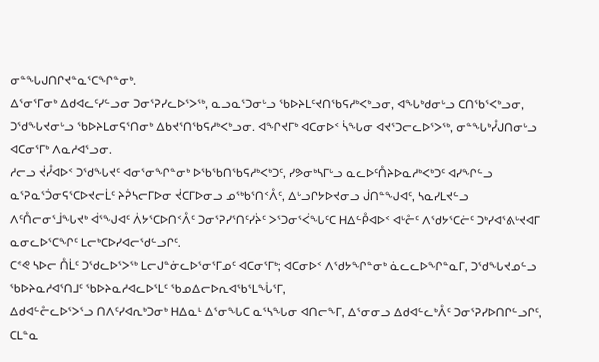ᓂᓐᖓᒍᑎᒋᔪᓐᓇᕐᑕᖏᓐᓂᒃ.
ᐃᕐᓂᕐᒥᓂᒃ ᐃᑯᐊᓚᑦᓯᓪᓗᓂ ᑐᓂᕐᕈᓯᓚᐅᕐᐳᖅ, ᓇᓗᓇᕐᑐᓂᒡᓗ ᖃᐅᔨᒪᑦᔪᑎᖃᕋᓱᒃᐸᒃᓗᓂ, ᐊᖓᒃᑯᓂᒡᓗ ᑕᑎᖃᕐᐸᒃᓗᓂ, ᑐᖁᖓᔪᓂᒡᓗ ᖃᐅᔨᒪᓂᕋᕐᑎᓂᒃ ᐃᑲᔪᕐᑎᖃᕋᓱᒃᐸᒃᓗᓂ. ᐊᖏᔪᒥᒃ ᐊᑕᓂᐅᑉ ᓵᖓᓂ ᐊᔪᕐᑐᓕᓚᐅᕐᐳᖅ, ᓂᓐᖓᒃᓮᒍᑎᓂᒡᓗ ᐊᑕᓂᕐᒥᒃ ᐱᓇᓱᐊᕐᓗᓂ.
ᓱᓕᓗ ᔫᓮᐊᐅᑉ ᑐᖁᖓᔪᑦ ᐊᓂᕐᓂᖏᓐᓂᒃ ᐅᖃᖃᑎᖃᕋᓱᒃᐸᒃᑐᑦ, ᓯᕗᓂᒃᓴᒥᒡᓗ ᓇᓚᐅᑦᑍᔨᐅᓇᓱᒃᐸᒃᑐᑦ ᐊᓯᖏᓪᓗ ᓇᕐᕈᓇᕐᑑᓂᕋᕐᑕᐅᔪᓕᒫᑦ ᔨᕉᓴᓕᒥᐅᓂ ᔫᑕᒥᐅᓂᓗ ᓄᖅᑲᕐᑎᑉᐰᑦ, ᐃᒡᓗᒋᔭᐅᔪᓂᓗ ᒎᑎᓐᖑᐊᑦ, ᓴᓇᓯᒪᔪᓪᓗ ᐱᑦᑍᓕᓂᕐᒨᖓᔪᒃ ᐋᕐᖑᐊᑦ ᐲᔭᕐᑕᐅᑎᑉᐰᑦ ᑐᓂᕐᕈᓯᕐᑎᑦᓯᔩᑦ ᐳᕐᑐᓂᕐᐹᖓᑦᑕ ᕼᐃᓪᑬᐊᐅᑉ ᐊᒡᓔᑦ ᐱᖁᔭᕐᑕᓖᑦ ᑐᒃᓯᐊᕐᕕᒡᔪᐊᒥ ᓇᓂᓚᐅᕐᑕᖏᑦ ᒪᓕᒃᑕᐅᓯᐊᓕᖁᓪᓗᒋᑦ.
ᑕᕝᕙ ᓴᐅᓕ ᑍᒫᑦ ᑐᖁᓚᐅᕐᐳᖅ ᒪᓕᒍᓐᓃᓚᐅᕐᓂᕐᒥᓄᑦ ᐊᑕᓂᕐᒥᒃ; ᐊᑕᓂᐅᑉ ᐱᖁᔭᖏᓐᓂᒃ ᓈᓚᓚᐅᖏᓐᓇᒥ, ᑐᖁᖓᔪᓄᓪᓗ ᖃᐅᔨᓇᓱᐊᕐᑎᒧᑦ ᖃᐅᔨᓇᓱᐊᓚᐅᕐᒪᑦ ᖃᓄᐃᓕᐅᕆᐊᖃᕐᒪᖔᕐᒥ,
ᐃᑯᐊᓪᓔᓚᐅᕐᐳᕐᓗ ᑎᐱᑦᓯᐊᕆᒃᑐᓂᒃ ᕼᐃᓇᒻ ᐃᕐᓂᖓᑕ ᓇᕐᓴᖓᓂ ᐊᑎᓕᖕᒥ, ᐃᕐᓂᓂᓗ ᐃᑯᐊᓪᓚᒃᐰᑦ ᑐᓂᕐᕈᓯᐅᑎᒋᓪᓗᒋᑦ, ᑕᒪᓐᓇ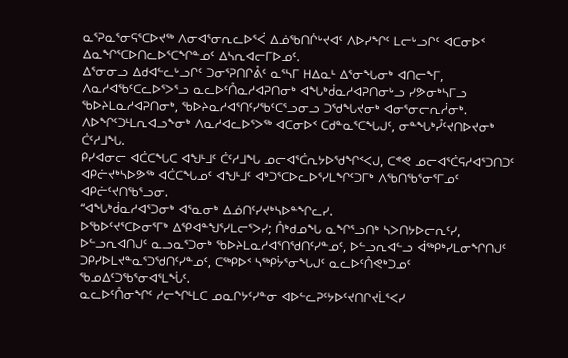ᓇᕐᕈᓇᕐᓂᕋᕐᑕᐅᔪᖅ ᐱᓂᐊᕐᓂᕆᓚᐅᕐᐹ ᐃᓅᖃᑎᒌᒡᔪᐊᑦ ᐱᐅᓯᖏᑦ ᒪᓕᒡᓗᒋᑦ ᐊᑕᓂᐅᑉ ᐃᓇᖏᕐᑕᐅᑎᓚᐅᕐᑕᖏᓐᓄᑦ ᐃᓴᕆᐊᓕᒥᐅᓄᑦ.
ᐃᕐᓂᓂᓗ ᐃᑯᐊᓪᓚᒡᓗᒋᑦ ᑐᓂᕐᕈᑎᒋᕔᑦ ᓇᕐᓴᒥ ᕼᐃᓇᒻ ᐃᕐᓂᖓᓂᒃ ᐊᑎᓕᖕᒥ, ᐱᓇᓱᐊᖃᑦᑕᓚᐅᕐᐳᕐᓗ ᓇᓚᐅᑦᑍᓇᓱᐊᕈᑎᓂᒃ ᐊᖓᒃᑰᓇᓱᐊᕈᑎᓂᒡᓗ ᓯᕗᓂᒃᓴᒥᓗ ᖃᐅᔨᒪᓇᓱᐊᕈᑎᓂᒃ, ᖃᐅᔨᓇᓱᐊᕐᑎᑦᓯᖃᑦᑕᕐᓗᓂᓗ ᑐᖁᖓᔪᓂᒃ ᐊᓂᕐᓂᓕᕆᓲᓂᒃ. ᐱᐅᖏᑦᑐᒻᒪᕆᐊᓗᖕᓂᒃ ᐱᓇᓱᐊᓚᐅᕐᐳᖅ ᐊᑕᓂᐅᑉ ᑕᑯᓐᓇᕐᑕᖓᒍᑦ, ᓂᓐᖓᒃᓮᑦᔪᑎᐅᔪᓂᒃ ᑖᑦᓱᒧᖓ.
ᑭᓯᐊᓂᓕ ᐊᑖᑕᖓᑕ ᐊᖑᒻᒧᑦ ᑖᑦᓱᒧᖓ ᓄᓕᐊᕐᑖᕆᔭᐅᖁᖏᑉᐸᒍ, ᑕᕝᕙ ᓄᓕᐊᕐᑖᕋᓱᐊᕐᑐᑎᑐᑦ ᐊᑭᓖᔪᒃᓴᐅᕗᖅ ᐊᑖᑕᖓᓄᑦ ᐊᖑᒻᒧᑦ ᐊᒃᑐᕐᑕᐅᓚᐅᕐᓯᒪᖏᑦᑐᒥᒃ ᐱᖃᑎᖃᕐᓂᕐᒥᓄᑦ ᐊᑭᓖᑦᔪᑎᖃᕐᓗᓂ.
“ᐊᖓᒃᑰᓇᓱᐊᕐᑐᓂᒃ ᐊᕐᓇᓂᒃ ᐃᓅᑎᑦᓯᔪᒃᓴᐅᓐᖏᓚᓯ.
ᐅᖃᐅᑦᔪᕐᑕᐅᓂᕐᒥᒃ ᐃᕿᐊᓐᖑᕐᓯᒪᓕᕐᐳᓯ; ᑍᒃᑯᓄᖓ ᓇᖏᕐᓗᑎᒃ ᓴᐳᑎᔭᐅᓕᕆᑦᓯ, ᐅᓪᓗᕆᐊᑎᒍᑦ ᓇᓗᓇᕐᑐᓂᒃ ᖃᐅᔨᒪᓇᓱᐊᕐᑎᖁᑎᑦᓯᓐᓄᑦ, ᐅᓪᓗᕆᐊᓪᓗ ᐋᖅᑭᒃᓯᒪᓂᖏᑎᒍᑦ ᑐᑭᓯᐅᒪᔪᓐᓇᕐᑐᖁᑎᑦᓯᓐᓄᑦ, ᑕᖅᑭᐅᑉ ᓴᖅᑭᔮᕐᓂᖓᒍᑦ ᓇᓚᐅᑦᑍᕙᒃᑐᓄᑦ ᖃᓄᐃᑦᑐᖃᕐᓂᐊᕐᒪᖔᑦ.
ᓇᓚᐅᑦᑍᓂᖏᑦ ᓱᓕᖏᒻᒪᑕ ᓄᓇᒋᔭᑦᓯᓐᓂ ᐊᐅᓪᓚᕈᑦᔭᐅᑦᔪᑎᒋᔪᒫᕐᐸᓯ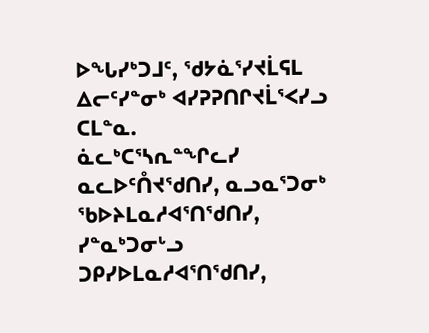ᐅᖓᓯᒃᑐᒧᑦ, ᖁᔭᓈᕐᓯᔪᒫᕋᒪ ᐃᓕᑦᓯᓐᓂᒃ ᐊᓯᕈᕈᑎᒋᔪᒫᕐᐸᓯᓗ ᑕᒪᓐᓇ.
ᓈᓚᒃᑕᕐᓴᕆᓐᖏᓚᓯ ᓇᓚᐅᑦᑍᔪᖁᑎᓯ, ᓇᓗᓇᕐᑐᓂᒃ ᖃᐅᔨᒪᓇᓱᐊᕐᑎᖁᑎᓯ, ᓯᓐᓇᒃᑐᓂᒡᓗ ᑐᑭᓯᐅᒪᓇᓱᐊᕐᑎᖁᑎᓯ,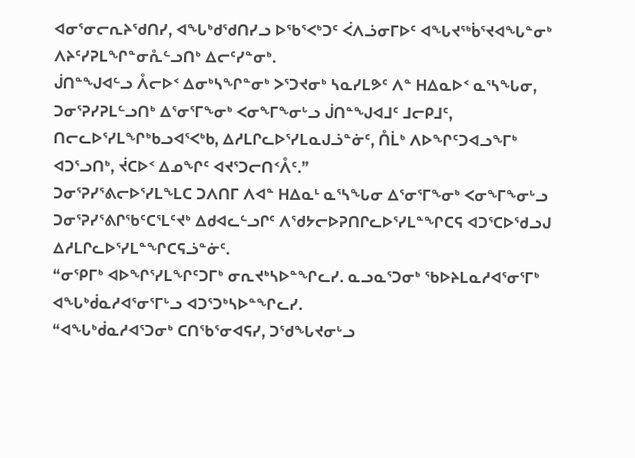ᐊᓂᕐᓂᓕᕆᔨᖁᑎᓯ, ᐊᖓᒃᑯᖁᑎᓯᓗ ᐅᖃᕐᐸᒃᑐᑦ ᐹᐱᓘᓂᒥᐅᑦ ᐊᖓᔪᖅᑳᕐᔪᐊᖓᓐᓂᒃ ᐱᔨᑦᓯᕈᒪᖏᓐᓂᕅᓪᓗᑎᒃ ᐃᓕᑦᓯᓐᓂᒃ.
ᒎᑎᓐᖑᐊᓪᓗ ᐰᓕᐅᑉ ᐃᓂᒃᓴᖏᓐᓂᒃ ᐳᕐᑐᔪᓂᒃ ᓴᓇᓯᒪᕗᑦ ᐱᓐ ᕼᐃᓇᐅᑉ ᓇᕐᓴᖓᓂ, ᑐᓂᕐᕈᓯᕈᒪᓪᓗᑎᒃ ᐃᕐᓂᕐᒥᖕᓂᒃ ᐸᓂᖕᒥᖕᓂᒡᓗ ᒎᑎᓐᖑᐊᒧᑦ ᒧᓕᑭᒧᑦ, ᑎᓕᓚᐅᕐᓯᒪᖏᒃᑲᓗᐊᕐᐸᒃᑲ, ᐃᓱᒪᒋᓚᐅᕐᓯᒪᓇᒍᓘᓐᓃᑦ, ᑍᒫᒃ ᐱᐅᖏᑦᑐᐊᓗᖕᒥᒃ ᐊᑐᕐᓗᑎᒃ, ᔫᑕᐅᑉ ᐃᓄᖏᑦ ᐊᔪᕐᑐᓕᑎᑉᐰᑦ.”
ᑐᓂᕐᕈᓯᕐᕕᓕᐅᕐᓯᒪᖕᒪᑕ ᑐᐱᑎᒥ ᐱᐊᓐ ᕼᐃᓇᒻ ᓇᕐᓴᖓᓂ ᐃᕐᓂᕐᒥᖕᓂᒃ ᐸᓂᖕᒥᖕᓂᒡᓗ ᑐᓂᕐᕈᓯᕐᕕᒋᖃᑦᑕᕐᒪᑦᔪᒃ ᐃᑯᐊᓚᓪᓗᒋᑦ ᐱᖁᔭᓕᐅᕈᑎᒋᓚᐅᕐᓯᒪᓐᖏᑕᕋ ᐊᑐᕐᑕᐅᖁᓗᒍ ᐃᓱᒪᒋᓚᐅᕐᓯᒪᓐᖏᑕᕋᓘᓐᓃᑦ.
“ᓂᕿᒥᒃ ᐊᐅᖏᕐᓯᒪᖏᑦᑐᒥᒃ ᓂᕆᔪᒃᓴᐅᓐᖏᓚᓯ. ᓇᓗᓇᕐᑐᓂᒃ ᖃᐅᔨᒪᓇᓱᐊᕐᓂᕐᒥᒃ ᐊᖓᒃᑰᓇᓱᐊᕐᓂᕐᒥᒡᓗ ᐊᑐᕐᑐᒃᓴᐅᓐᖏᓚᓯ.
“ᐊᖓᒃᑰᓇᓱᐊᕐᑐᓂᒃ ᑕᑎᖃᕐᓂᐊᕋᓯ, ᑐᖁᖓᔪᓂᒡᓗ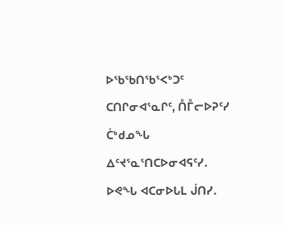ᐅᖃᖃᑎᖃᕐᐸᒃᑐᑦ ᑕᑎᒋᓂᐊᕐᓇᒋᑦ, ᑍᒤᓕᐅᕈᑦᓯ ᑖᒃᑯᓄᖓ ᐃᑦᔪᕐᓇᕐᑎᑕᐅᓂᐊᕋᑦᓯ. ᐅᕙᖓ ᐊᑕᓂᐅᒐᒪ ᒎᑎᓯ.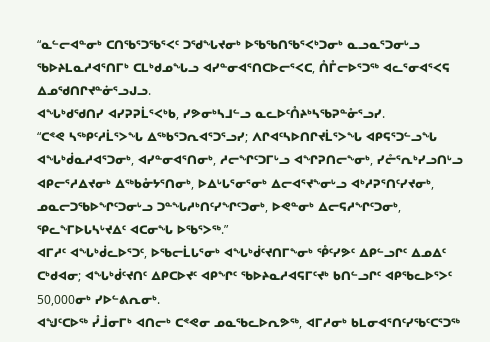“ᓇᓪᓕᐊᓐᓂᒃ ᑕᑎᖃᕐᑐᖃᕐᐸᑦ ᑐᖁᖓᔪᓂᒃ ᐅᖃᖃᑎᖃᕐᐸᒃᑐᓂᒃ ᓇᓗᓇᕐᑐᓂᒡᓗ ᖃᐅᔨᒪᓇᓱᐊᕐᑎᒥᒃ ᑕᒪᒃᑯᓄᖓᓗ ᐊᓯᓐᓂᐊᕐᑎᑕᐅᓕᕐᐸᑕ, ᑍᒤᓕᐅᕐᑐᖅ ᐊᓚᕐᓂᐊᕐᐸᕋ ᐃᓄᖁᑎᒋᔪᓐᓃᕐᓗᒍᓗ.
ᐊᖓᒃᑯᖁᑎᓯ ᐊᓯᕈᕈᒫᕐᐸᒃᑲ, ᓯᕗᓂᒃᓴᒧᓪᓗ ᓇᓚᐅᑦᑍᔨᒃᓴᖃᕈᓐᓁᕐᓗᓯ.
“ᑕᕝᕙ ᓴᖅᑭᑦᓱᒫᕐᐳᖓ ᐃᖅᑲᕐᑐᕆᐊᕐᑐᕐᓗᓯ; ᐱᒋᐊᑦᓴᐅᑎᒋᔪᒫᕐᐳᖓ ᐊᑭᕋᕐᑐᓪᓗᖓ ᐊᖓᒃᑰᓇᓱᐊᕐᑐᓂᒃ, ᐊᓯᓐᓂᐊᕐᑎᓂᒃ, ᓱᓕᖏᑦᑐᒥᒡᓗ ᐊᖏᕈᑎᓕᖕᓂᒃ, ᓯᓔᕐᕆᒃᓯᓗᑎᒡᓗ ᐊᑭᓕᕐᓱᐃᔪᓂᒃ ᐃᖅᑲᓁᔭᕐᑎᓂᒃ, ᐅᐃᒡᒐᕐᓂᕐᓂᒃ ᐃᓕᐊᕐᔪᖕᓂᒡᓗ ᐊᒃᓱᕈᕐᑎᑦᓯᔪᓂᒃ, ᓄᓇᓕᑐᖃᐅᖏᑦᑐᓂᒡᓗ ᑐᓐᖓᓱᒃᑎᑦᓯᖏᑦᑐᓂᒃ, ᐅᕙᓐᓂᒃ ᐃᓕᕋᓱᖏᑦᑐᓂᒃ, ᕿᓚᖕᒥᐅᒐᓴᒡᔪᐃᑦ ᐊᑕᓂᖓ ᐅᖃᕐᐳᖅ.”
ᐊᒥᓱᑦ ᐊᖓᒃᑰᓚᐅᕐᑐᑦ, ᐅᖃᓕᒫᒐᕐᓂᒃ ᐊᖓᒃᑰᑦᔪᑎᒥᖕᓂᒃ ᕾᑦᓯᕗᑦ ᐃᑭᓪᓗᒋᑦ ᐃᓄᐃᑦ ᑕᒃᑯᐊᓂ; ᐊᖓᒃᑰᑦᔪᑎᑦ ᐃᑭᑕᐅᔪᑦ ᐊᑭᖏᑦ ᖃᐅᔨᓇᓱᐊᕋᒥᑦᔪᒃ ᑲᑎᓪᓗᒋᑦ ᐊᑭᖃᓚᐅᕐᐳᑦ 50,000ᓂᒃ ᓯᐅᓪᕕᕆᓂᒃ.
ᐊᖑᑦᑕᐅᖅ ᓮᒨᓂᒥᒃ ᐊᑎᓕᒃ ᑕᕝᕙᓂ ᓄᓇᖃᓚᐅᕆᕗᖅ, ᐊᒥᓱᓂᒃ ᑲᒪᓂᐊᕐᑎᑦᓯᖃᑦᑕᕐᑐᖅ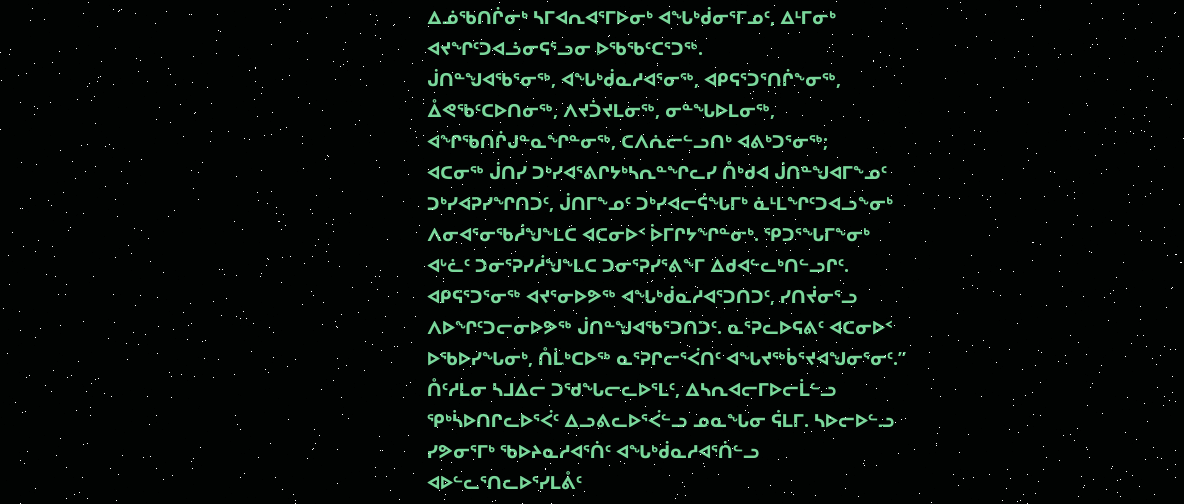ᐃᓅᖃᑎᒌᓂᒃ ᓴᒥᐊᕆᐊᕐᒥᐅᓂᒃ ᐊᖓᒃᑰᓂᕐᒥᓄᑦ, ᐃᒻᒥᓂᒃ ᐊᔪᖏᑦᑐᐊᓘᓂᕋᕐᓗᓂ ᐅᖃᖃᑦᑕᕐᑐᖅ.
ᒎᑎᓐᖑᐊᖃᕐᓂᖅ, ᐊᖓᒃᑰᓇᓱᐊᕐᓂᖅ, ᐊᑭᕋᕐᑐᕐᑎᒌᖕᓂᖅ, ᐂᕙᖃᑦᑕᐅᑎᓂᖅ, ᐱᔪᑑᔪᒪᓂᖅ, ᓂᓐᖓᐅᒪᓂᖅ, ᐊᖏᖃᑎᒌᒍᓐᓇᖏᓐᓂᖅ, ᑕᐱᕇᓕᓪᓗᑎᒃ ᐊᕕᒃᑐᕐᓂᖅ;
ᐊᑕᓂᖅ ᒎᑎᓯ ᑐᒃᓯᐊᕐᕕᒋᔭᒃᓴᕆᓐᖏᓚᓯ ᑍᒃᑯᐊ ᒎᑎᓐᖑᐊᒥᖕᓄᑦ ᑐᒃᓯᐊᕈᓯᖏᑎᑐᑦ, ᒎᑎᒥᖕᓄᑦ ᑐᒃᓯᐊᓕᕌᖓᒥᒃ ᓈᒻᒪᖏᑦᑐᐊᓗᖕᓂᒃ ᐱᓂᐊᕐᓂᖃᓲᖑᖕᒪᑕ ᐊᑕᓂᐅᑉ ᐆᒥᒋᔭᖏᓐᓂᒃ. ᕿᑐᕐᖓᒥᖕᓂᒃ ᐊᒡᓛᑦ ᑐᓂᕐᕈᓯᓲᖑᖕᒪᑕ ᑐᓂᕐᕈᓯᕐᕕᖕᒥ ᐃᑯᐊᓪᓚᒃᑎᓪᓗᒋᑦ.
ᐊᑭᕋᕐᑐᕐᓂᖅ ᐊᔪᕐᓂᐅᕗᖅ ᐊᖓᒃᑰᓇᓱᐊᕐᑐᑎᑐᑦ, ᓯᑎᔫᓂᕐᓗ ᐱᐅᖏᑦᑐᓕᓂᐅᕗᖅ ᒎᑎᓐᖑᐊᖃᕐᑐᑎᑐᑦ. ᓇᕐᕈᓚᐅᕋᕕᑦ ᐊᑕᓂᐅᑉ ᐅᖃᐅᓯᖓᓂᒃ, ᑍᒫᒃᑕᐅᖅ ᓇᕐᕈᒋᓕᕐᐹᑎᑦ ᐊᖓᔪᖅᑳᕐᔪᐊᖑᓂᕐᓂᑦ.”
ᑍᑦᓱᒪᓂ ᓴᒧᐃᓕ ᑐᖁᖓᓕᓚᐅᕐᒪᑦ, ᐃᓴᕆᐊᓕᒥᐅᓕᒫᓪᓗ ᕿᒃᓵᐅᑎᒋᓚᐅᕐᐹᑦ ᐃᓗᕕᓚᐅᕐᐹᓪᓗ ᓄᓇᖓᓂ ᕌᒪᒥ. ᓴᐅᓕᐅᓪᓗ ᓯᕗᓂᕐᒥᒃ ᖃᐅᔨᓇᓱᐊᕐᑏᑦ ᐊᖓᒃᑰᓇᓱᐊᕐᑏᓪᓗ ᐊᐅᓪᓚᕐᑎᓚᐅᕐᓯᒪᕔᑦ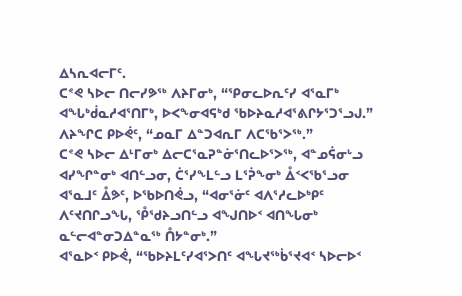ᐃᓴᕆᐊᓕᒥᑦ.
ᑕᕝᕙ ᓴᐅᓕ ᑎᓕᓯᕗᖅ ᐱᔨᒥᓂᒃ, “ᕿᓂᓚᐅᕆᑦᓯ ᐊᕐᓇᒥᒃ ᐊᖓᒃᑰᓇᓱᐊᕐᑎᒥᒃ, ᐅᐸᖕᓂᐊᕋᒃᑯ ᖃᐅᔨᓇᓱᐊᕐᕕᒋᔭᕐᑐᕐᓗᒍ.” ᐱᔨᖏᑕ ᑭᐅᕚᑦ, “ᓄᓇᒥ ᐃᓐᑐᐊᕆᒥ ᐱᑕᖃᕐᐳᖅ.”
ᑕᕝᕙ ᓴᐅᓕ ᐃᒻᒥᓂᒃ ᐃᓕᑕᕐᓇᕈᓐᓃᕐᑎᓚᐅᕐᐳᖅ, ᐊᓐᓄᕌᓂᒡᓗ ᐊᓯᖏᓐᓂᒃ ᐊᑎᓪᓗᓂ, ᑖᕐᓯᖕᒪᓪᓗ ᒪᕐᕉᖕᓂᒃ ᐂᑉᐸᖃᕐᓗᓂ ᐊᕐᓇᒧᑦ ᐂᕗᑦ, ᐅᖃᐅᑎᕚᓗ, “ᐊᓂᕐᓃᑦ ᐊᐱᕐᓱᓚᐅᒃᑭᑦ ᐱᑦᔪᑎᒋᓗᖓ, ᕾᖁᔨᓗᑎᓪᓗ ᐊᖑᑎᐅᑉ ᐊᑎᖓᓂᒃ ᓇᓪᓕᐊᓐᓂᑐᐃᓐᓇᖅ ᑍᔭᓐᓂᒃ.”
ᐊᕐᓇᐅᑉ ᑭᐅᕚ, “ᖃᐅᔨᒪᑦᓯᐊᕐᐳᑎᑦ ᐊᖓᔪᖅᑳᕐᔪᐊᑉ ᓴᐅᓕᐅᑉ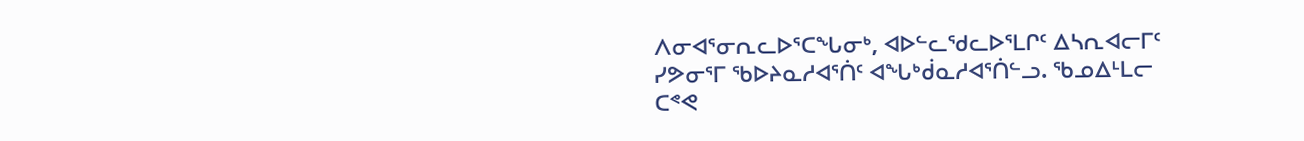ᐱᓂᐊᕐᓂᕆᓚᐅᕐᑕᖓᓂᒃ, ᐊᐅᓪᓚᖁᓚᐅᕐᒪᒋᑦ ᐃᓴᕆᐊᓕᒥᑦ ᓯᕗᓂᕐᒥ ᖃᐅᔨᓇᓱᐊᕐᑏᑦ ᐊᖓᒃᑰᓇᓱᐊᕐᑏᓪᓗ. ᖃᓄᐃᒻᒪᓕ ᑕᕝᕙ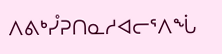ᐱᕕᒃᓮᕈᑎᓇᓱᐊᓕᕐᐱᖔ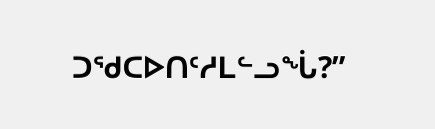ᑐᖁᑕᐅᑎᑦᓱᒪᓪᓗᖔ?”